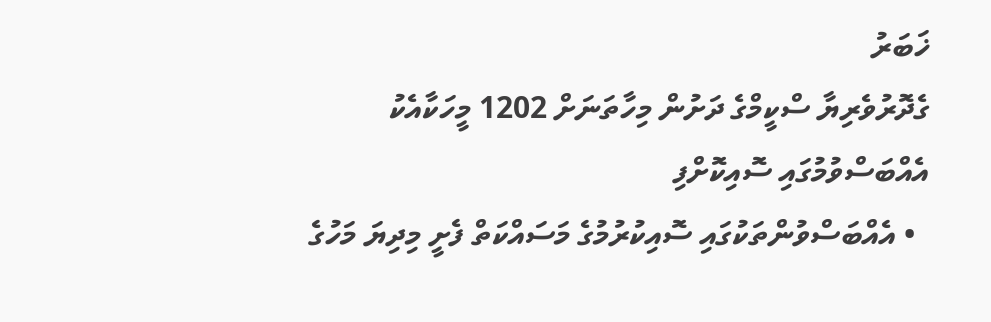ޚަބަރު
ގެދޮރުވެރިޔާ ސްކީމްގެ ދަށުން މިހާތަނަށް 1202 މީހަކާއެކު އެއްބަސްވުމުގައި ސޮއިކޮށްފި
  • އެއްބަސްވުންތަކުގައި ސޮއިކުރުމުގެ މަސައްކަތް ފެށީ މިދިޔަ މަހުގެ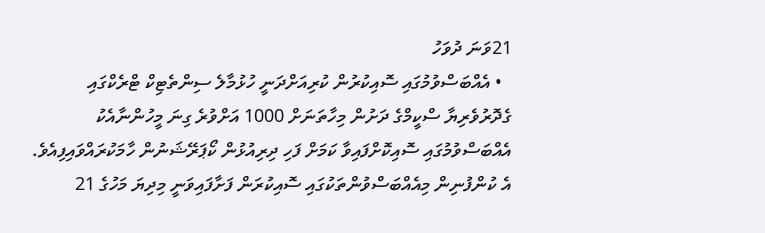21ވަނަ ދުވަހު
  • އެއްބަސްވުމުގައި ސޮއިކުރުން ކުރިއަށްދަނީ ހުޅުމާލެ ސިންތެޓިކް ޓްރެކްގައި
ގެދޮރުވެރިޔާ ސްކީމްގެ ދަށުން މިހާތަނަށް 1000 އަށްވުރެ ގިނަ މީހުންނާއެކު އެއްބަސްވުމުގައި ސޮއިކޮށްފައިވާ ކަމަށް ފަހި ދިރިއުޅުން ކޯޕަރޭޝަނުން ހާމަކުރައްވައިފިއެވެ. އެ ކުންފުނިން މިއެއްބަސްވުންތަކުގައި ސޮއިކުރަން ފަށާފައިވަނީ މިދިޔަ މަހުގެ 21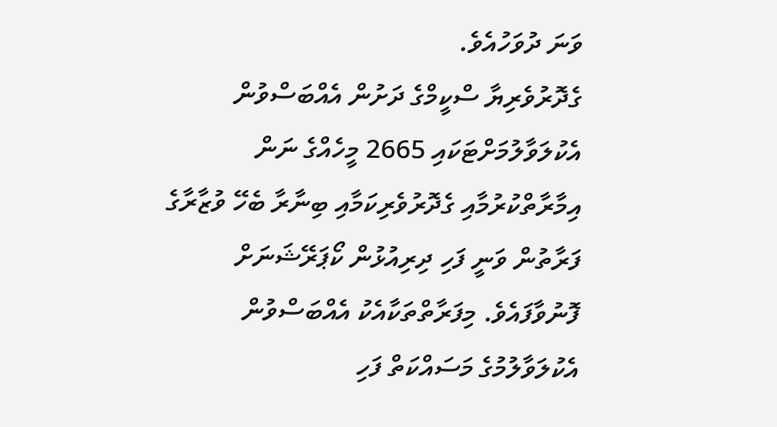ވަނަ ދުވަހުއެވެ.
ގެދޮރުވެރިޔާ ސްކީމްގެ ދަށުން އެއްބަސްވުން އެކުލަވާލުމަށްޓަކައި 2665 މީހެއްގެ ނަން އިމާރާތްކުރުމާއި ގެދޮރުވެރިކަމާއި ބިނާރާ ބެހޭ ވުޒާރާގެ ފަރާތުން ވަނީ ފަހި ދިރިއުޅުން ކޯޕަރޭޝަނަށް ފޮނުވާފައެވެ. މިފަރާތްތަކާއެކު އެއްބަސްވުން އެކުލަވާލުމުގެ މަސައްކަތް ފަހި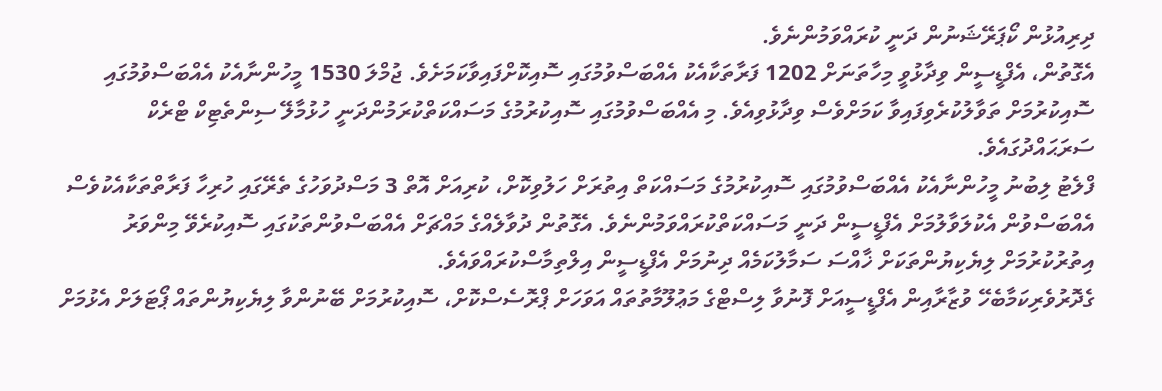ދިރިއުޅުން ކޯޕަރޭޝަނުން ދަނީ ކުރައްވަމުންނެވެ.
އެގޮތުން، އެފްޑީސީން ވިދާޅުވީ މިހާތަނަށް 1202 ފަރާތަކާއެކު އެއްބަސްވުމުގައި ސޮއިކޮށްފައިވާކަމަށެވެ. ޖުމްލަ 1530 މީހުންނާއެކު އެއްބަސްވުމުގައި ސޮއިކުރުމަށް ތަވާލުކުރެވިފައިވާ ކަމަށްވެސް ވިދާޅުވިއެވެ. މި އެއްބަސްވުމުގައި ސޮއިކުރުމުގެ މަސައްކަތްކުރަމުންދަނީ ހުޅުމާލޭ ސިންތެޓިކް ޓްރެކް ސަރަޙައްދުގައެވެ.
ފްލެޓު ލިބުނު މީހުންނާއެކު އެއްބަސްވުމުގައި ސޮއިކުރުމުގެ މަސައްކަތް އިތުރަށް ހަލުވިކޮށް، ކުރިއަށް އޮތް 3 މަސްދުވަހުގެ ތެރޭގައި ހުރިހާ ފަރާތްތަކާއެކުވެސް އެއްބަސްވުން އެކުލަވާލުމަށް އެފްޑީސީން ދަނީ މަސައްކަތްކުރައްވަމުންނެވެ. އެގޮތުން ދުވާލެއްގެ މައްޗަށް އެއްބަސްވުންތަކުގައި ސޮއިކުރެވޭ މިންވަރު އިތުރުކުރުމަށް ލިޔެކިޔުންތަކަށް ޚާއްސަ ސަމާލުކަމެއް ދިނުމަށް އެފްޑީސީން އިލްތިމާސްކުރައްވައެވެ.
ގެދޮރުވެރިކަމާބެހޭ ވުޒާރާއިން އެފްޑީސީއަށް ފޮނުވާ ލިސްޓްގެ މަޢުލޫމާތުތައް އަވަހަށް ޕްރޮސެސްކޮށް، ސޮއިކުރުމަށް ބޭނުންވާ ލިޔެކިޔުންތައް ޕޯޓަލަށް އެޅުމަށް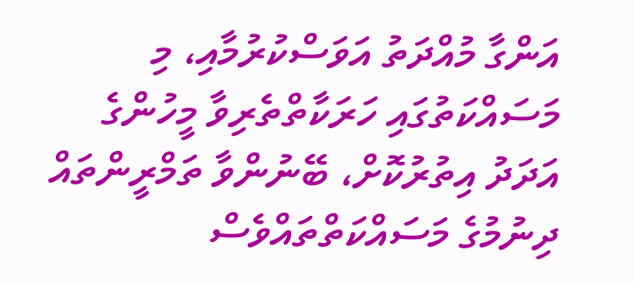އަންގާ މުއްދަތު އަވަސްކުރުމާއި، މި މަސައްކަތުގައި ހަރަކާތްތެރިވާ މީހުންގެ އަދަދު އިތުރުކޮށް، ބޭނުންވާ ތަމްރީންތައް ދިނުމުގެ މަސައްކަތްތައްވެސް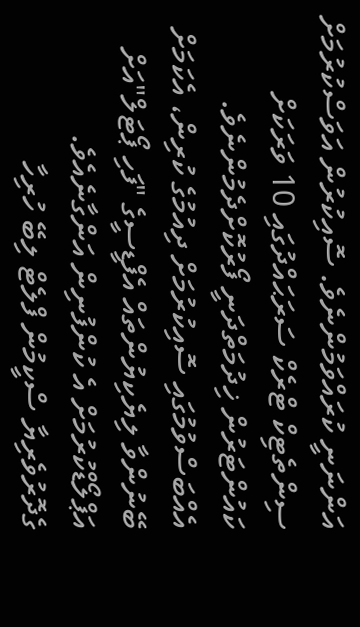އަންނަނީ ކުރައްވަމުންނެވެ. ސޮއިކުރުން އަވަސްކުރުމަށް ސިންތެޓިކް ޓްރެކް ސަރަޙައްދުގައި 10 ވަރަކަށް ކައުންޓަރުން ޚިދުމަތްދަނީ ފޯރުކޮށްދެމުންނެވެ.
އެއްބަސްވުމުގައި ސޮއިކުރުމަށް ދިއުމުގެ ކުރިން، އެކަމަށް ބޭނުންވާ ލިޔެކިޔުންތައް އެފްޑީސީގެ "ފަހި ޕޯޓަލް"އަށް އަޕްލޯޑްކުރުމަށް އެ ކުންފުނިން އަންގާނެއެވެ. ގެދޮރުވެރިޔާ ސްކީމުން ފްލެޓް ލިބޭ ހުރިހާ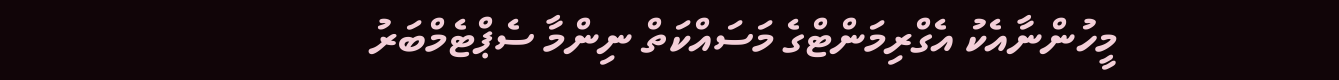މީހުންނާއެކު އެގްރިމަންޓްގެ މަސައްކަތް ނިންމާ ސެޕްޓެމްބަރު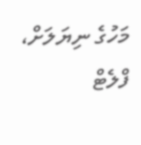މަހުގެ ނިޔަލަށް، ފްލެޓް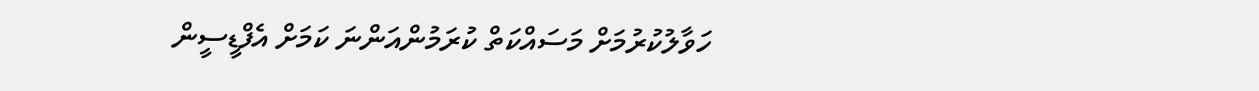ހަވާލުކުރުމަށް މަސައްކަތް ކުރަމުންއަންނަ ކަމަށް އެފްޑީސީން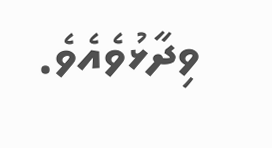ވިދާޅުވެއެވެ.